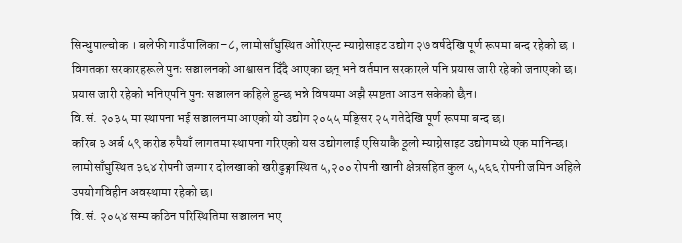सिन्धुपाल्चोक । बलेफी गाउँपालिका–८, लामोसाँघुस्थित ओरिएन्ट म्याग्नेसाइट उद्योग २७ वर्षदेखि पूर्ण रूपमा बन्द रहेको छ ।
विगतका सरकारहरूले पुनः सञ्चालनको आश्वासन दिँदै आएका छन् भने वर्तमान सरकारले पनि प्रयास जारी रहेको जनाएको छ।
प्रयास जारी रहेको भनिएपनि पुनः सञ्चालन कहिले हुन्छ भन्ने विषयमा अझै स्पष्टता आउन सकेको छैन।
वि.सं. २०३५ मा स्थापना भई सञ्चालनमा आएको यो उद्योग २०५५ मङ्सिर २५ गतेदेखि पूर्ण रूपमा बन्द छ।
करिब ३ अर्ब ५९ करोड रुपैयाँ लागतमा स्थापना गरिएको यस उद्योगलाई एसियाकै ठूलो म्याग्नेसाइट उद्योगमध्ये एक मानिन्छ।
लामोसाँघुस्थित ३६४ रोपनी जग्गा र दोलखाको खरीढुङ्गास्थित ५,२०० रोपनी खानी क्षेत्रसहित कुल ५,५६६ रोपनी जमिन अहिले उपयोगविहीन अवस्थामा रहेको छ।
वि.सं. २०५४ सम्म कठिन परिस्थितिमा सञ्चालन भए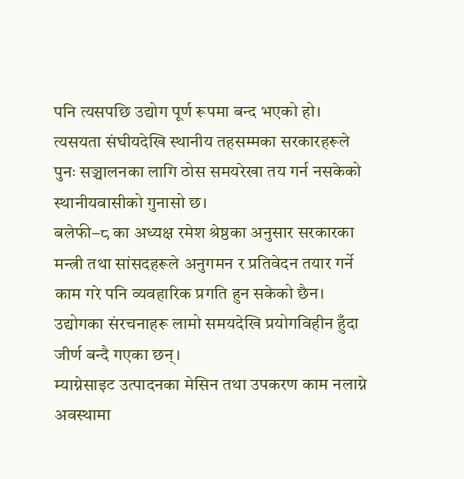पनि त्यसपछि उद्योग पूर्ण रूपमा बन्द भएको हो।
त्यसयता संघीयदेखि स्थानीय तहसम्मका सरकारहरूले पुनः सञ्चालनका लागि ठोस समयरेखा तय गर्न नसकेको स्थानीयवासीको गुनासो छ।
बलेफी–८ का अध्यक्ष रमेश श्रेष्ठका अनुसार सरकारका मन्त्री तथा सांसदहरूले अनुगमन र प्रतिवेदन तयार गर्ने काम गरे पनि व्यवहारिक प्रगति हुन सकेको छैन।
उद्योगका संरचनाहरू लामो समयदेखि प्रयोगविहीन हुँदा जीर्ण बन्दै गएका छन्।
म्याग्नेसाइट उत्पादनका मेसिन तथा उपकरण काम नलाग्ने अवस्थामा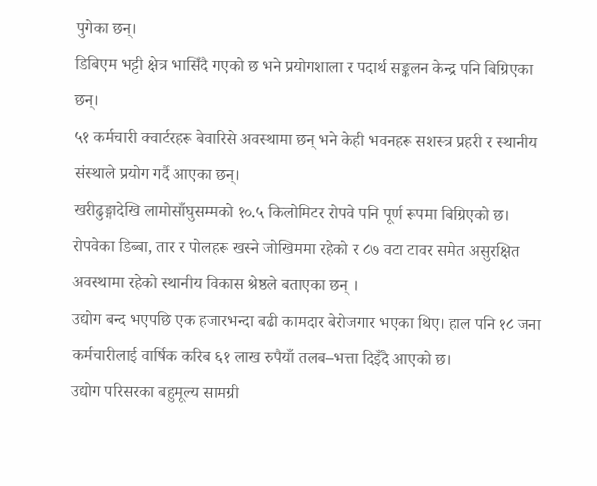पुगेका छन्।
डिबिएम भट्टी क्षेत्र भासिँदै गएको छ भने प्रयोगशाला र पदार्थ सङ्कलन केन्द्र पनि बिग्रिएका छन्।
५१ कर्मचारी क्वार्टरहरू बेवारिसे अवस्थामा छन् भने केही भवनहरू सशस्त्र प्रहरी र स्थानीय संस्थाले प्रयोग गर्दै आएका छन्।
खरीढुङ्गादेखि लामोसाँघुसम्मको १०.५ किलोमिटर रोपवे पनि पूर्ण रूपमा बिग्रिएको छ।
रोपवेका डिब्बा, तार र पोलहरू खस्ने जोखिममा रहेको र ८७ वटा टावर समेत असुरक्षित अवस्थामा रहेको स्थानीय विकास श्रेष्ठले बताएका छन् ।
उद्योग बन्द भएपछि एक हजारभन्दा बढी कामदार बेरोजगार भएका थिए। हाल पनि १८ जना कर्मचारीलाई वार्षिक करिब ६१ लाख रुपैयाँ तलब–भत्ता दिइँदै आएको छ।
उद्योग परिसरका बहुमूल्य सामग्री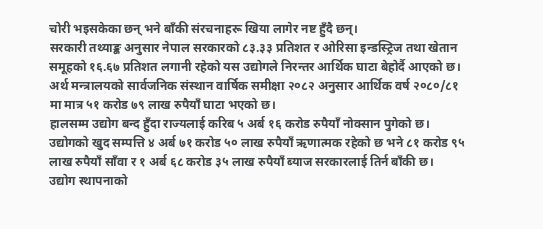चोरी भइसकेका छन् भने बाँकी संरचनाहरू खिया लागेर नष्ट हुँदै छन्।
सरकारी तथ्याङ्क अनुसार नेपाल सरकारको ८३.३३ प्रतिशत र ओरिसा इन्डस्ट्रिज तथा खेतान समूहको १६.६७ प्रतिशत लगानी रहेको यस उद्योगले निरन्तर आर्थिक घाटा बेहोर्दै आएको छ।
अर्थ मन्त्रालयको सार्वजनिक संस्थान वार्षिक समीक्षा २०८२ अनुसार आर्थिक वर्ष २०८०/८१ मा मात्र ५१ करोड ७९ लाख रुपैयाँ घाटा भएको छ।
हालसम्म उद्योग बन्द हुँदा राज्यलाई करिब ५ अर्ब १६ करोड रुपैयाँ नोक्सान पुगेको छ।
उद्योगको खुद सम्पत्ति ४ अर्ब ७१ करोड ५० लाख रुपैयाँ ऋणात्मक रहेको छ भने ८१ करोड ९५ लाख रुपैयाँ साँवा र १ अर्ब ६८ करोड ३५ लाख रुपैयाँ ब्याज सरकारलाई तिर्न बाँकी छ।
उद्योग स्थापनाको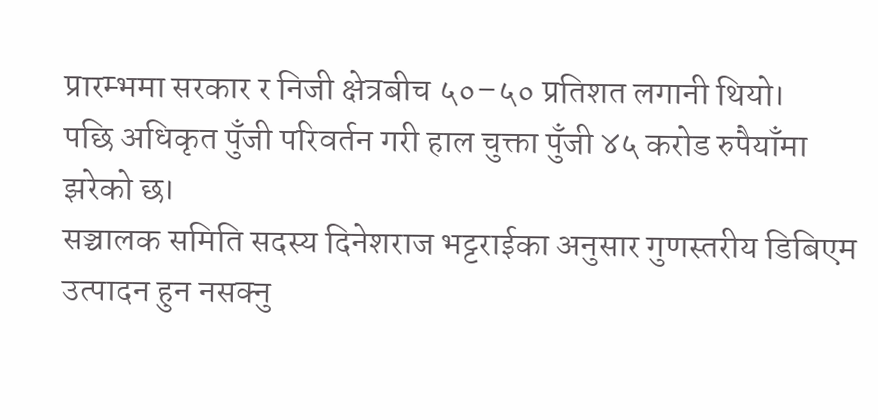प्रारम्भमा सरकार र निजी क्षेत्रबीच ५०–५० प्रतिशत लगानी थियो।
पछि अधिकृत पुँजी परिवर्तन गरी हाल चुक्ता पुँजी ४५ करोड रुपैयाँमा झरेको छ।
सञ्चालक समिति सदस्य दिनेशराज भट्टराईका अनुसार गुणस्तरीय डिबिएम उत्पादन हुन नसक्नु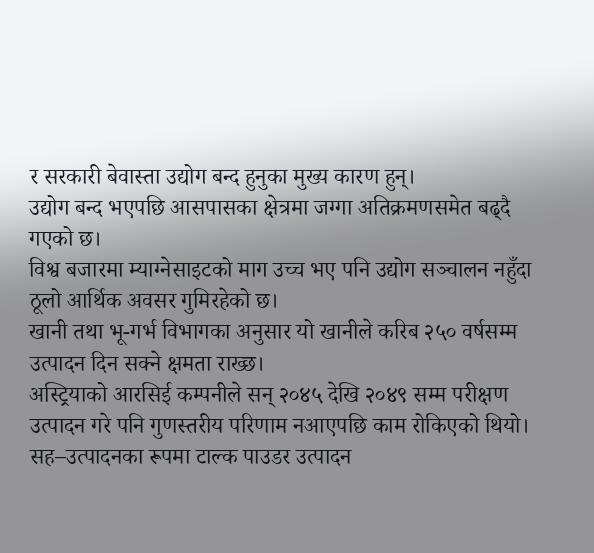र सरकारी बेवास्ता उद्योग बन्द हुनुका मुख्य कारण हुन्।
उद्योग बन्द भएपछि आसपासका क्षेत्रमा जग्गा अतिक्रमणसमेत बढ्दै गएको छ।
विश्व बजारमा म्याग्नेसाइटको माग उच्च भए पनि उद्योग सञ्चालन नहुँदा ठूलो आर्थिक अवसर गुमिरहेको छ।
खानी तथा भू-गर्भ विभागका अनुसार यो खानीले करिब २५० वर्षसम्म उत्पादन दिन सक्ने क्षमता राख्छ।
अस्ट्रियाको आरसिई कम्पनीले सन् २०४५ देखि २०४९ सम्म परीक्षण उत्पादन गरे पनि गुणस्तरीय परिणाम नआएपछि काम रोकिएको थियो।
सह–उत्पादनका रूपमा टाल्क पाउडर उत्पादन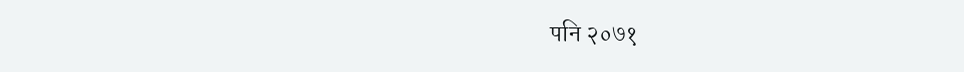पनि २०७१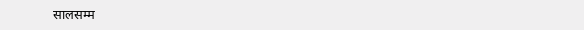सालसम्म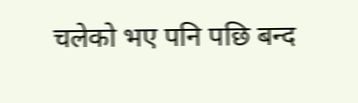चलेको भए पनि पछि बन्द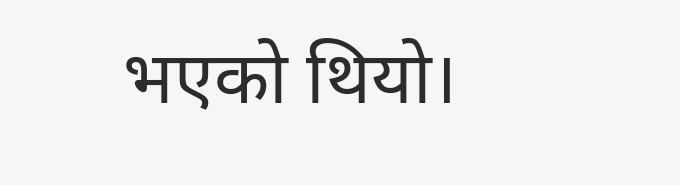भएको थियो।